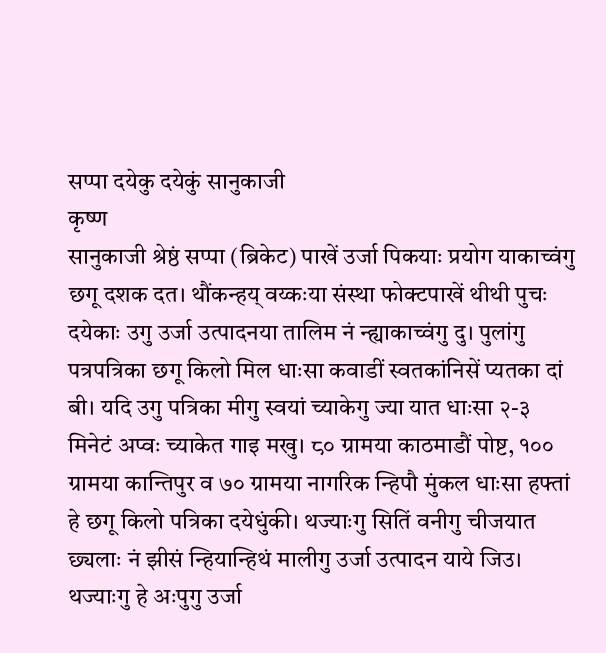सप्पा दयेकु दयेकुं सानुकाजी
कृष्ण
सानुकाजी श्रेष्ठं सप्पा (ब्रिकेट) पाखें उर्जा पिकयाः प्रयोग याकाच्वंगु छगू दशक दत। थौंकन्हय् वय्कःया संस्था फोक्टपाखें थीथी पुचः दयेकाः उगु उर्जा उत्पादनया तालिम नं न्ह्याकाच्वंगु दु। पुलांगु पत्रपत्रिका छगू किलो मिल धाःसा कवाडीं स्वतकांनिसें प्यतका दां बी। यदि उगु पत्रिका मीगु स्वयां च्याकेगु ज्या यात धाःसा २-३ मिनेटं अप्वः च्याकेत गाइ मखु। ८० ग्रामया काठमाडौं पोष्ट, १०० ग्रामया कान्तिपुर व ७० ग्रामया नागरिक न्हिपौ मुंकल धाःसा हफ्तां हे छगू किलो पत्रिका दयेधुंकी। थज्याःगु सितिं वनीगु चीजयात छ्यलाः नं झीसं न्हियान्हिथं मालीगु उर्जा उत्पादन याये जिउ। थज्याःगु हे अःपुगु उर्जा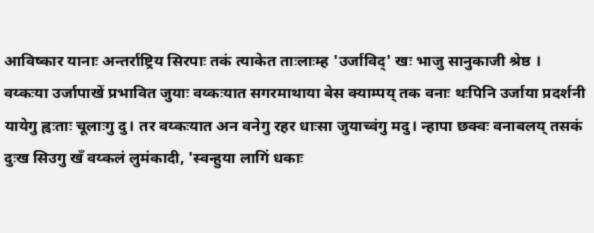आविष्कार यानाः अन्तर्राष्ट्रिय सिरपाः तकं त्याकेत ताःलाःम्ह 'उर्जाविद्' खः भाजु सानुकाजी श्रेष्ठ ।
वय्कःया उर्जापाखें प्रभावित जुयाः वय्कःयात सगरमाथाया बेस क्याम्पय् तक वनाः थःपिनि उर्जाया प्रदर्शनी यायेगु ह्वःताः चूलाःगु दु। तर वय्कःयात अन वनेगु रहर धाःसा जुयाच्वंगु मदु। न्हापा छक्वः वनाबलय् तसकं दुःख सिउगु खँ वय्कलं लुमंकादी, 'स्वन्हुया लागिं धकाः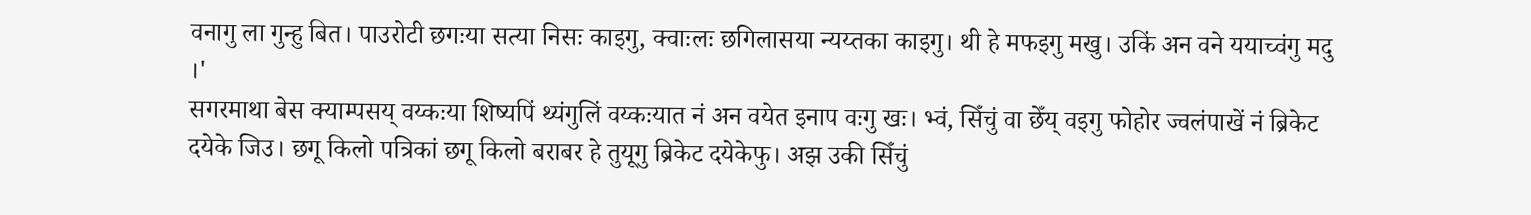वनागु ला गुन्हु बित। पाउरोटी छगःया सत्या निसः काइगु, क्वाःलः छगिलासया न्यय्तका काइगु। थी हे मफइगु मखु। उकिं अन वने ययाच्वंगु मदु ।'
सगरमाथा बेस क्याम्पसय् वय्कःया शिष्यपिं थ्यंगुलिं वय्कःयात नं अन वयेत इनाप वःगु खः। भ्वं, सिँचुं वा छेँय् वइगु फोहोर ज्वलंपाखें नं ब्रिकेट दयेके जिउ। छगू किलो पत्रिकां छगू किलो बराबर हे तुयूगु ब्रिकेट दयेकेफु। अझ उकी सिँचुं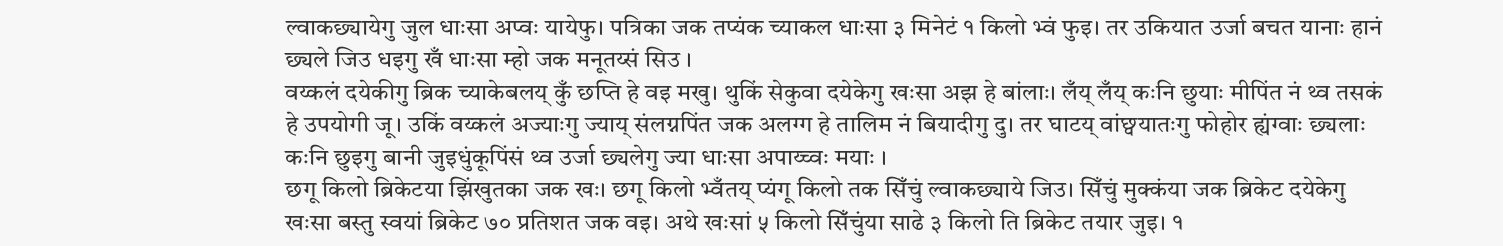ल्वाकछ्यायेगु जुल धाःसा अप्वः यायेफु। पत्रिका जक तप्यंक च्याकल धाःसा ३ मिनेटं १ किलो भ्वं फुइ। तर उकियात उर्जा बचत यानाः हानं छ्यले जिउ धइगु खँ धाःसा म्हो जक मनूतय्सं सिउ ।
वय्कलं दयेकीगु ब्रिक च्याकेबलय् कुँ छप्ति हे वइ मखु। थुकिं सेकुवा दयेकेगु खःसा अझ हे बांलाः। लँय् लँय् कःनि छुयाः मीपिंत नं थ्व तसकं हे उपयोगी जू। उकिं वय्कलं अज्याःगु ज्याय् संलग्नपिंत जक अलग्ग हे तालिम नं बियादीगु दु। तर घाटय् वांछ्वयातःगु फोहोर ह्यंग्वाः छ्यलाः कःनि छुइगु बानी जुइधुंकूपिंसं थ्व उर्जा छ्यलेगु ज्या धाःसा अपाय्च्वः मयाः ।
छगू किलो ब्रिकेटया झिंखुतका जक खः। छगू किलो भ्वँतय् प्यंगू किलो तक सिँचुं ल्वाकछ्याये जिउ। सिँचुं मुक्कंया जक ब्रिकेट दयेकेगु खःसा बस्तु स्वयां ब्रिकेट ७० प्रतिशत जक वइ। अथे खःसां ५ किलो सिँचुंया साढे ३ किलो ति ब्रिकेट तयार जुइ। १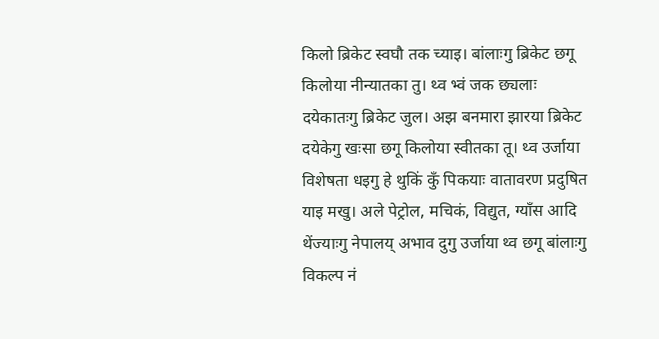किलो ब्रिकेट स्वघौ तक च्याइ। बांलाःगु ब्रिकेट छगू किलोया नीन्यातका तु। थ्व भ्वं जक छ्यलाः दयेकातःगु ब्रिकेट जुल। अझ बनमारा झारया ब्रिकेट दयेकेगु खःसा छगू किलोया स्वीतका तू। थ्व उर्जाया विशेषता धइगु हे थुकिं कुँ पिकयाः वातावरण प्रदुषित याइ मखु। अले पेट्रोल, मचिकं, विद्युत, ग्याँस आदि थेंज्याःगु नेपालय् अभाव दुगु उर्जाया थ्व छगू बांलाःगु विकल्प नं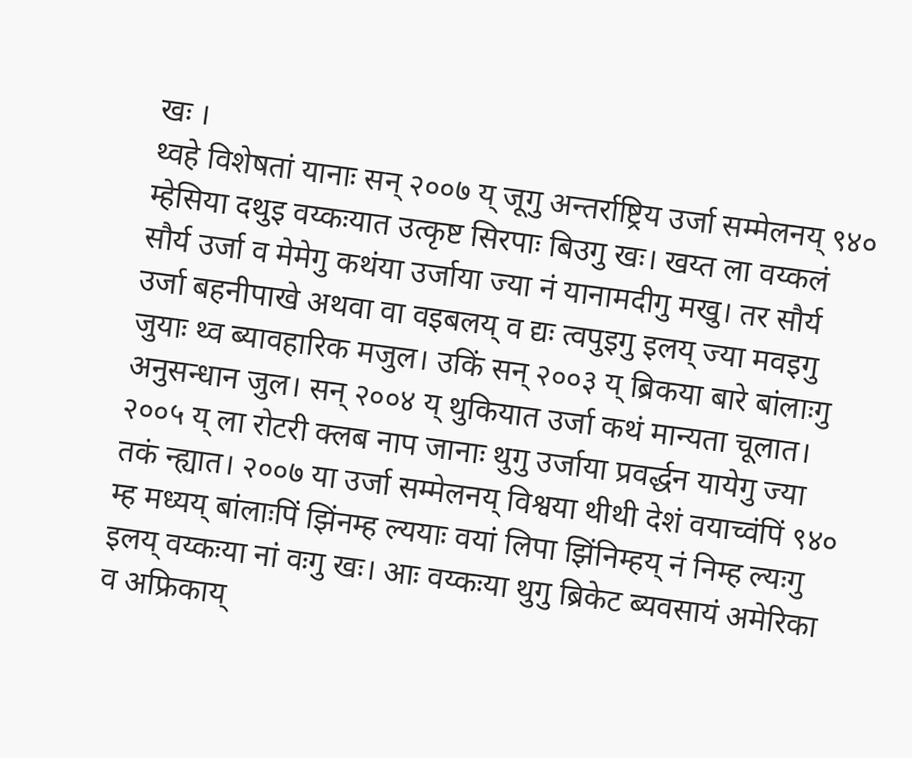खः ।
थ्वहे विशेषतां यानाः सन् २००७ य् जूगु अन्तर्राष्ट्रिय उर्जा सम्मेलनय् ९४० म्हेसिया दथुइ वय्कःयात उत्कृष्ट सिरपाः बिउगु खः। खय्त ला वय्कलं सौर्य उर्जा व मेमेगु कथंया उर्जाया ज्या नं यानामदीगु मखु। तर सौर्य उर्जा बहनीपाखे अथवा वा वइबलय् व द्यः त्वपुइगु इलय् ज्या मवइगु जुयाः थ्व ब्यावहारिक मजुल। उकिं सन् २००३ य् ब्रिकया बारे बांलाःगु अनुसन्धान जुल। सन् २००४ य् थुकियात उर्जा कथं मान्यता चूलात। २००५ य् ला रोटरी क्लब नाप जानाः थुगु उर्जाया प्रवर्द्धन यायेगु ज्या तकं न्ह्यात। २००७ या उर्जा सम्मेलनय् विश्वया थीथी देशं वयाच्वंपिं ९४० म्ह मध्यय् बांलाःपिं झिंनम्ह ल्ययाः वयां लिपा झिंनिम्हय् नं निम्ह ल्यःगु इलय् वय्कःया नां वःगु खः। आः वय्कःया थुगु ब्रिकेट ब्यवसायं अमेरिका व अफ्रिकाय्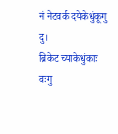नं नेटवर्क दयेकेधुंकूगु दु।
ब्रिकेट च्याकेधुंकाः वःगु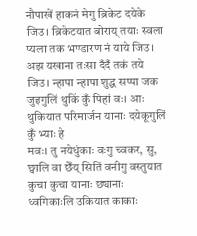नौपाखें हाकनं मेगु ब्रिकेट दयेके जिउ। ब्रिकेटयात बोराय् तयाः स्वला प्यला तक भण्डारण नं याये जिउ। अझ यखाना तःसा दँदँ तकं तये जिउ। न्हापा न्हापा शुद्ध सप्पा जक जुइगुलिं थुकिं कुँ पिहां वः। आः थुकियात परिमार्जन यानाः दयेकूगुलिं कुँ भ्याः हे
मवः। तु नयेधुंकाः वःगु च्वकर, सु, छ्वालि वा छेँय् सितिं वनीगु वस्तुयात कुचा कुचा यानाः छ्यानाः ध्वगिकाःलि उकियात काकाः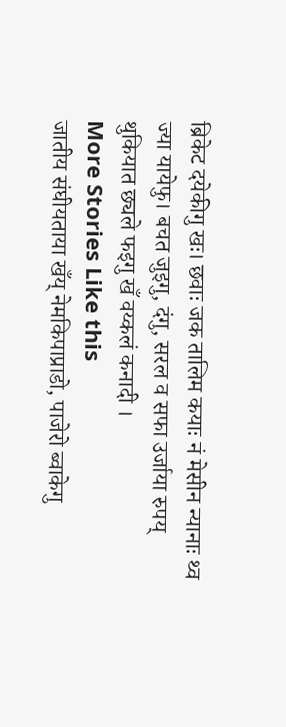ब्रिकेट दयेकीगु खः। छवाः जक तालिम कयाः नं मेसीन न्यानाः थ्व ज्या यायेफु। बचत जुइगु, दंगु, सरल व सफा उर्जाया रुपय् थुकियात छ्यले फइगु खँ वय्कलं कनादी ।
More Stories Like this
जातीय संघीयताया खँय् नेमकिपाप्राडो, पाजेरो ब्वाकेगु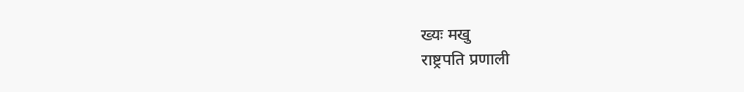ख्यः मखु
राष्ट्रपति प्रणाली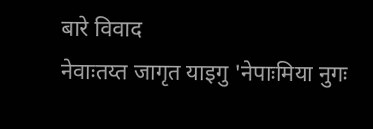बारे विवाद
नेवाःतय्त जागृत याइगु 'नेपाःमिया नुगः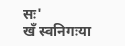सः'
खँ स्वनिगःया